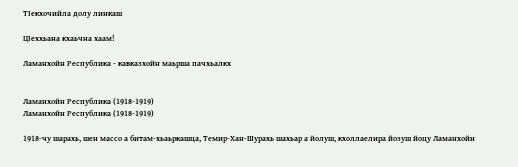ТIекхочийла долу линкаш

ЦIеххьана кхаьчна хаам!

Ламанхойн Республика - кавказхойн маьрша пачхьалкх


Ламанхойн Республика (1918-1919)
Ламанхойн Республика (1918-1919)

1918-чу шарахь, шен массо а битам-хьаьркашца, Темир-Хан-Шурахь шахьар а йолуш, кхоллаелира йозуш йоцу Ламанхойн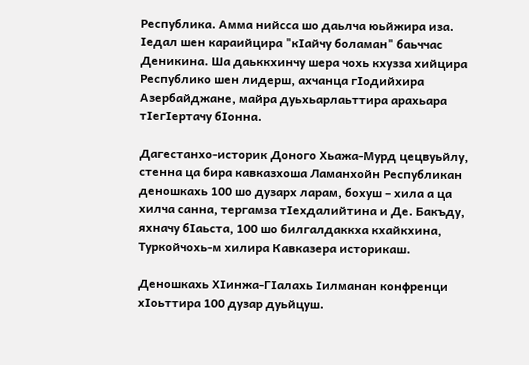Республика. Амма нийсса шо даьлча юьйжира иза. Iедал шен караийцира "кIайчу боламан" баьччас Деникина. Ша даьккхинчу шера чохь кхузза хийцира Республико шен лидерш, ахчанца гIодийхира Азербайджане, майра дуьхьарлаьттира арахьара тIегIертачу бIонна.

Дагестанхо-историк Доного Хьажа-Мурд цецвуьйлу, стенна ца бира кавказхоша Ламанхойн Республикан деношкахь 100 шо дузарх ларам, бохуш – хила а ца хилча санна, тергамза тIехдалийтина и Де. Бакъду, яхначу бIаьста, 100 шо билгалдаккха кхайкхина, Туркойчохь-м хилира Кавказера историкаш.

Деношкахь ХIинжа-ГIалахь Iилманан конфренци хIоьттира 100 дузар дуьйцуш.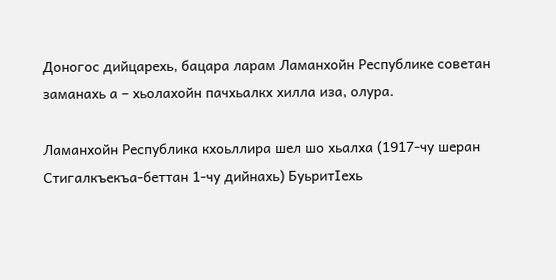Доногос дийцарехь, бацара ларам Ламанхойн Республике советан заманахь а – хьолахойн пачхьалкх хилла иза, олура.

Ламанхойн Республика кхоьллира шел шо хьалха (1917-чу шеран Стигалкъекъа-беттан 1-чу дийнахь) БуьритIехь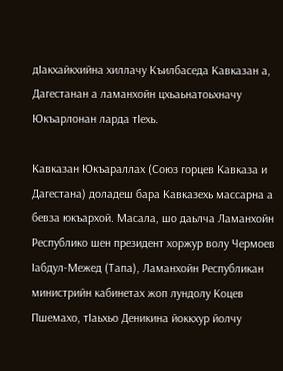дIакхайкхийна хиллачу Къилбаседа Кавказан а, Дагестанан а ламанхойн цхьаьнатоьхначу Юкъарлонан ларда тIехь.

Кавказан Юкъараллах (Союз горцев Кавказа и Дагестана) доладеш бара Кавказехь массарна а бевза юкъархой. Масала, шо даьлча Ламанхойн Республико шен президент хоржур волу Чермоев Iабдул-Межед (Тапа), Ламанхойн Республикан министрийн кабинетах жоп лундолу Коцев Пшемахо, тIаьхьо Деникина йоккхур йолчу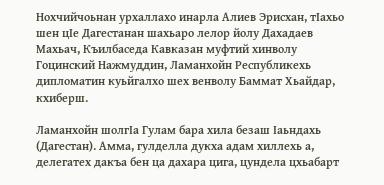Нохчийчоьнан урхаллахо инарла Алиев Эрисхан, тIахьо шен цIе Дагестанан шахьаро лелор йолу Дахадаев Махьач, Къилбаседа Кавказан муфтий хинволу Гоцинский Нажмуддин, Ламанхойн Республикехь дипломатин куьйгалхо шех венволу Баммат Хьайдар, кхиберш.

Ламанхойн шолгIа Гулам бара хила безаш Iаьндахь (Дагестан). Амма, гулделла дукха адам хиллехь а, делегатех дакъа бен ца дахара цига, цундела цхьабарт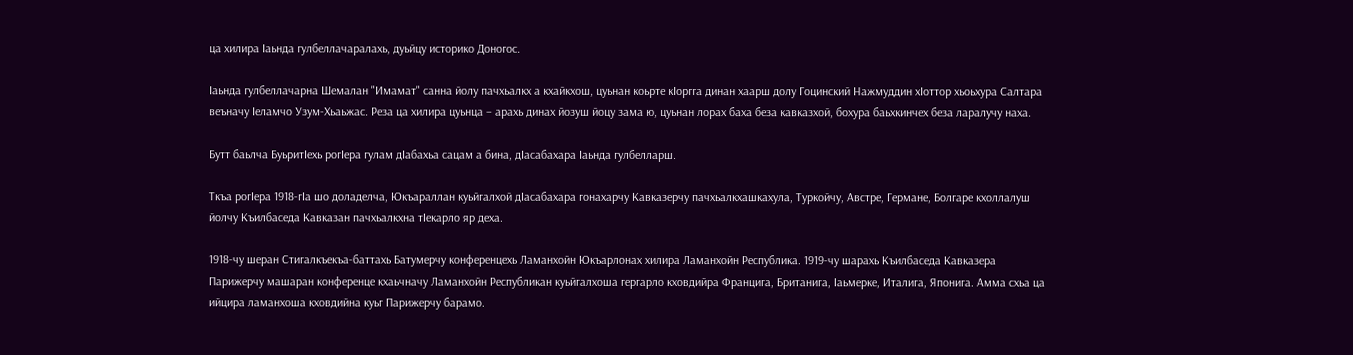ца хилира Iаьнда гулбеллачаралахь, дуьйцу историко Доногос.

Iаьнда гулбеллачарна Шемалан "Имамат" санна йолу пачхьалкх а кхайкхош, цуьнан коьрте кIоргга динан хаарш долу Гоцинский Нажмуддин хIоттор хьоьхура Салтара веъначу Iеламчо Узум-Хьаьжас. Реза ца хилира цуьнца – арахь динах йозуш йоцу зама ю, цуьнан лорах баха беза кавказхой, бохура баьхкинчех беза ларалучу наха.

Бутт баьлча БуьритIехь рогIера гулам дIабахьа сацам а бина, дIасабахара Iаьнда гулбелларш.

Ткъа рогIера 1918-гIа шо доладелча, Юкъараллан куьйгалхой дIасабахара гонахарчу Кавказерчу пачхьалкхашкахула, Туркойчу, Австре, Германе, Болгаре кхоллалуш йолчу Къилбаседа Кавказан пачхьалкхна тIекарло яр деха.

1918-чу шеран Стигалкъекъа-баттахь Батумерчу конференцехь Ламанхойн Юкъарлонах хилира Ламанхойн Республика. 1919-чу шарахь Къилбаседа Кавказера Парижерчу машаран конференце кхаьчначу Ламанхойн Республикан куьйгалхоша гергарло кховдийра Францига, Британига, Iаьмерке, Италига, Японига. Амма схьа ца ийцира ламанхоша кховдийна куьг Парижерчу барамо.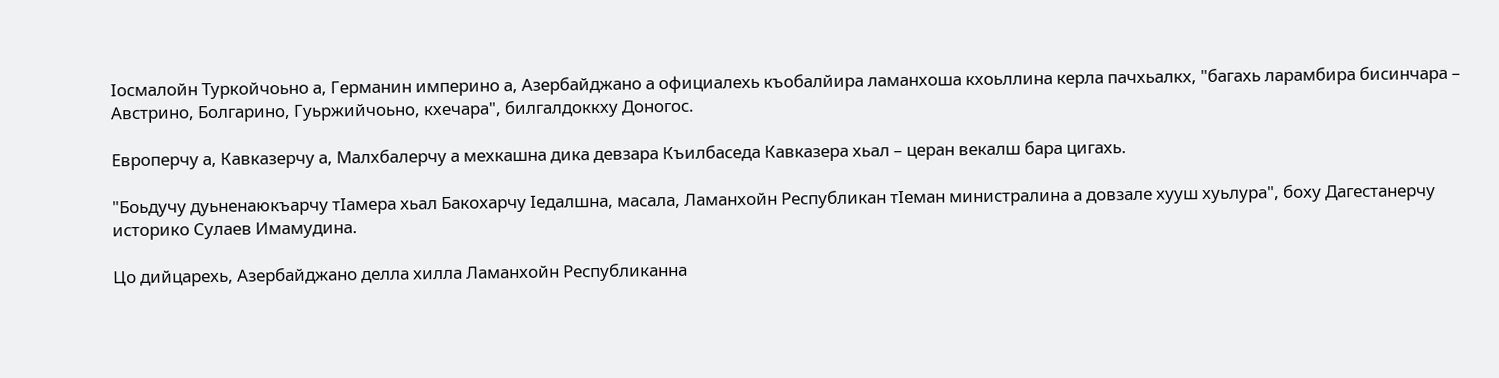Iосмалойн Туркойчоьно а, Германин империно а, Азербайджано а официалехь къобалйира ламанхоша кхоьллина керла пачхьалкх, "багахь ларамбира бисинчара – Австрино, Болгарино, Гуьржийчоьно, кхечара", билгалдоккху Доногос.

Европерчу а, Кавказерчу а, Малхбалерчу а мехкашна дика девзара Къилбаседа Кавказера хьал – церан векалш бара цигахь.

"Боьдучу дуьненаюкъарчу тIамера хьал Бакохарчу Iедалшна, масала, Ламанхойн Республикан тIеман министралина а довзале хууш хуьлура", боху Дагестанерчу историко Сулаев Имамудина.

Цо дийцарехь, Азербайджано делла хилла Ламанхойн Республиканна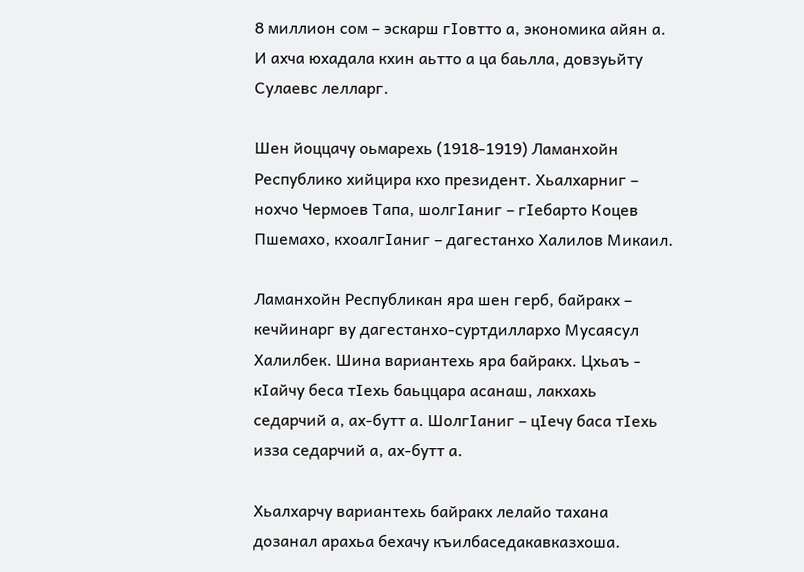8 миллион сом – эскарш гIовтто а, экономика айян а. И ахча юхадала кхин аьтто а ца баьлла, довзуьйту Сулаевс лелларг.

Шен йоццачу оьмарехь (1918-1919) Ламанхойн Республико хийцира кхо президент. Хьалхарниг – нохчо Чермоев Тапа, шолгIаниг – гIебарто Коцев Пшемахо, кхоалгIаниг – дагестанхо Халилов Микаил.

Ламанхойн Республикан яра шен герб, байракх – кечйинарг ву дагестанхо-суртдиллархо Мусаясул Халилбек. Шина вариантехь яра байракх. Цхьаъ - кIайчу беса тIехь баьццара асанаш, лакхахь седарчий а, ах-бутт а. ШолгIаниг – цIечу баса тIехь изза седарчий а, ах-бутт а.

Хьалхарчу вариантехь байракх лелайо тахана дозанал арахьа бехачу къилбаседакавказхоша.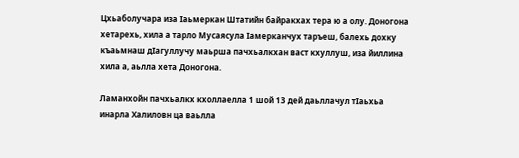Цхьаболучара иза Iаьмеркан Штатийн байракхах тера ю а олу. Доногона хетарехь, хила а тарло Мусаясула Iамерканчух таръеш, балехь дохку къаьмнаш дIагуллучу маьрша пачхьалкхан васт кхуллуш, иза йиллина хила а, аьлла хета Доногона.

Ламанхойн пачхьалкх кхоллаелла 1 шой 13 дей даьллачул тIаьхьа инарла Халиловн ца ваьлла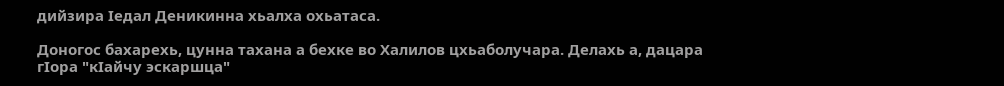дийзира Iедал Деникинна хьалха охьатаса.

Доногос бахарехь, цунна тахана а бехке во Халилов цхьаболучара. Делахь а, дацара гIора "кIайчу эскаршца"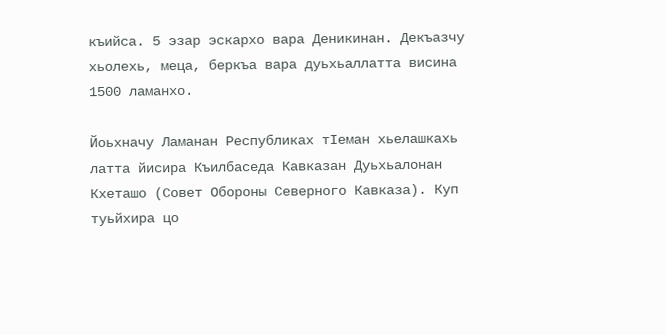къийса. 5 эзар эскархо вара Деникинан. Декъазчу хьолехь, меца, беркъа вара дуьхьаллатта висина 1500 ламанхо.

Йоьхначу Ламанан Республиках тIеман хьелашкахь латта йисира Къилбаседа Кавказан Дуьхьалонан Кхеташо (Совет Обороны Северного Кавказа). Куп туьйхира цо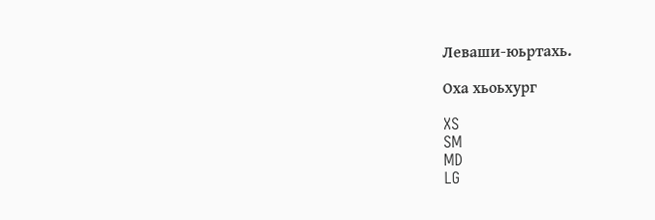Леваши-юьртахь.

Оха хьоьхург

XS
SM
MD
LG